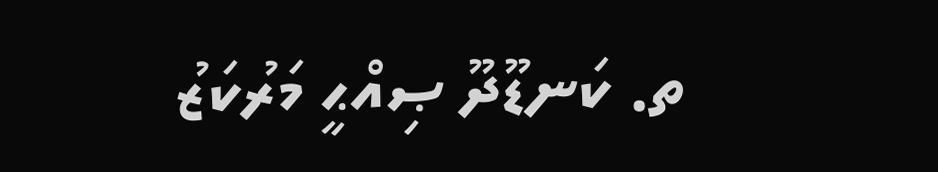ތ. ކަނޑޫދޫ ޞިއްޙީ މަރުކަޒު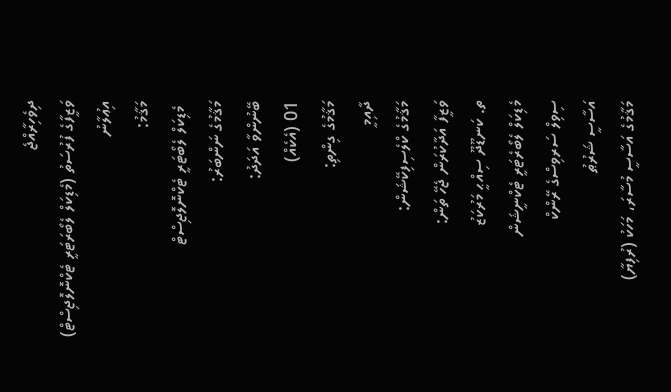ދިވެހިރާއްޖެ
ވަޒީފާގެ ފުރުސަތު (މެޑިކަލް ލެބޯރަޓަރީ ޓެކްނޮލޮޖިސްޓް)
އިޢުލާނު
މަޤާމު:
 މެޑިކަލް ލެބޯޓަރީ ޓެކްނޮލޮޖިސްޓް
މަޤާމުގެ ނަންބަރު:
ބޭނުންވާ އަދަދު:
01 (އެކެއް)
މަޤާމުގެ ގިންތި:
ދާއިމީ
މަޤާމުގެ ކްލެސިފިކޭޝަން:
ވަޒީފާ އަދާކުރަން ޖެހޭ ތަން:
ތ. ކަނޑޫދޫ ސިއްޙީ މަރުކަޒު
މެޑިކަލް ލެބޯރެޓަރީ ޓެކްނީޝަން
ސިވިލް ސަރވިސްގެ ރޭންކް
އަސާސީ ޝަރުޠު
މަޤާމުގެ އަސާސީ މުސާރަ، މަހަކު (ރުފިޔާ)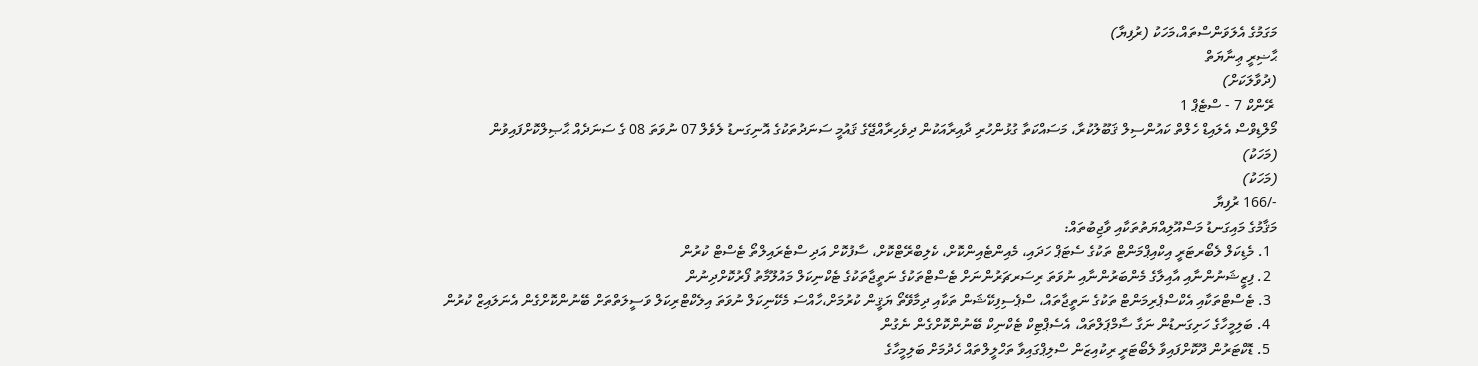މަގަމުގެ އެލަވަންސްތައް،މަހަކު (ރުފިޔާ)
ޙާޟިރީ ޢިނާޔަތް
(ދުވާލަކަށް)
 ރޭންކް 7 - ސްޓެޕް 1
މޯލްޑިވްސް އެލައިޑް ހެލްތް ކައުންސިލް ޤަބޫލުކުރާ، މަސައްކަތާ ގުޅުންހުރި ދާއިރާއަކުން ދިވެހިރާއްޖޭގެ ޤައުމީ ސަނަދުތަކުގެ އޮނިގަނޑު ލެވެލް 07 ނުވަތަ 08 ގެ ސަނަދެއް ޙާޞިލްކޮށްފައިވުން
(މަހަކު)
(މަހަކު)
-/166 ރުފިޔާ
މަޤާމުގެ މައިގަނޑު މަސްއޫލިއްޔަތުތަކާއި ވާޖިބުތައް:
  1. މެޑިކަލް ލެބޯރޓަރީ އިކްއިޕްމަންޓް ތަކުގެ ސެޓަޕް ހަދައި، މެއިންޓެއިންކޮށް، ކެލިބްރޭޓްކޮށް، ސާފުކޮށް އަދި ސްޓެރައިލްތޯ ޓެސްޓް ކުރުން
  2. ފިޒީޝަނުންނާއި އާއިލާގެ މެންބަރުންނާއި ނުވަތަ ރިސަރޗަރުންނަށް ޓެސްޓްތަކުގެ ނަތީޖާތަކުގެ ޓެކްނިކަލް މައުލޫމާތު ފޯރުކޮށްދިނުން
  3. ޓެސްޓްތަކާއި އެކްސްޕެރިމަންޓް ތަކުގެ ނަތީޖާތައް، ސްޕެސިފިކޭޝަން ތަކާއި ދިމާވޭތޯ ޔަޤީން ކުރުމަށް،ހާއްސަ މެކޭނިކަލް ނުވަތަ އިލެކްޓްރިކަލް ވަސީލަތްތަށް ބޭނުންކޮށްގެން އެނަލައިޒް ކުރުން
  4. ބަލިމީހާގެ ހަށިގަނޑުން ނަގާ ސާމްޕަލްތައް، އެސެޕްޓިކް ޓެކްނިކް ބޭނުންކޮށްގެން ނެގުން
  5. ޑޮކްޓަރުން ދޫކޮށްފައިވާ ލެބޯޓަރީ ރިކުއިޒަން ސްލިޕްގައިވާ ތަހްލީލްތައް ހެދުމަށް ބަލިމީހާގެ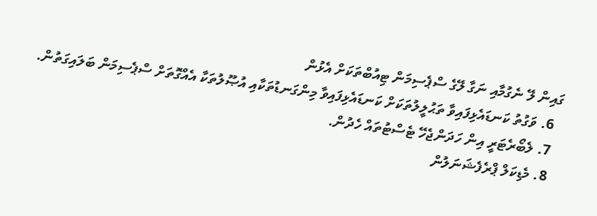ގައިން ލޭ ނެގުމާއި ނަގާ ލޭގެ ސްޕެސިމަން ޓިއުބްތަކަށް އެޅުން
  6. ވަގުތު ކަނޑައެޅިފައިވާ ތަޙުލީލުތަކަށް ކަނޑައެޅިފައިވާ މިންގަނޑުތަކާއި އުޞޫލުތަކާ އެއްގޮތަށް ސްޕެސިމަން ބަލައިގަތުން.
  7. ލެބޯރެޓަރީ އިން ހަދަންޖެހޭ ޓެސްޓުތައް ހެދުން.
  8. މެޑިކަލް ޕްރެފެޝަނަލުން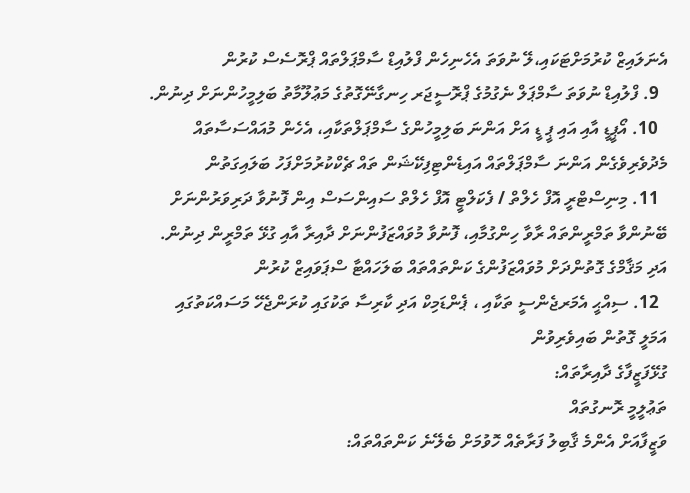އެނަލައިޒް ކުރުމަށްޓަކައި،ލޭ ނުވަތަ އެހެނިހެން ފްލުއިޑް ސާމްޕަލްތައް ޕްރޮސެސް ކުރުން
  9. ފްލުއިޑް ނުވަތަ ސާމްޕަލް ނެގުމުގެ ޕްރޮސީޖަރ ހިނގާނޭގޮތުގެ މަޢުލޫމާތު ބަލިމީހުންނަށް ދިނުން.
  10. އޯޕީޑީ އާއި އައި ޕީ ޑީ އަށް އަންނަ ބަލިމީހުންގެ ސާމްޕަލްތަކާއި، އެހެން މުއައްސަސާތައް މެދުވެރިވެގެން އަންނަ ސާމްޕަލްތައް އައިޑެންޓިފިކޭޝަން ތައް ޗެކްކުރުމަށްފަހު ބަލައިގަތުން
  11. މިނިސްޓްރީ އޮފް ހެލްތް / ފެކަލްޓީ އޮފް ހެލްތް ސައިންސަސް އިން ފޮނުވާ ދަރިވަރުންނަށް ބޭނުންވާ ތަމްރީންތައް ރާވާ ހިންގުމާއި، ފޮނުވާ މުވައްޒަފުންނަށް ދާއިރާ އާއި ގުޅޭ ތަމްރީން ދިނުން. އަދި މަޤާމްގެ ގޮތުންދަށް މުވައްޒަފުންގެ ކަންތައްތައް ބަލަހައްޓާ ސްޕަވައިޒް ކުރުން
  12. ސިއްޙީ އެމަރޖެންސީ ތަކާއި ، ޕެންޑަމިކް އަދި ކާރިސާ ތަކުގައި ކުރަންޖެހޭ މަސައްކަތުގައި އަމަލީ ގޮތުން ބައިވެރިވުން
ގުޅޭފަޒީފާގެ ދާއިރާތައް:
ތަޢުލީމީ ރޮނގުތައް
ވަޒީފާއަށް އެންމެ ޤާބިލު ފަރާތެއް ހޮވުމަށް ބެލޭނެ ކަންތައްތައް: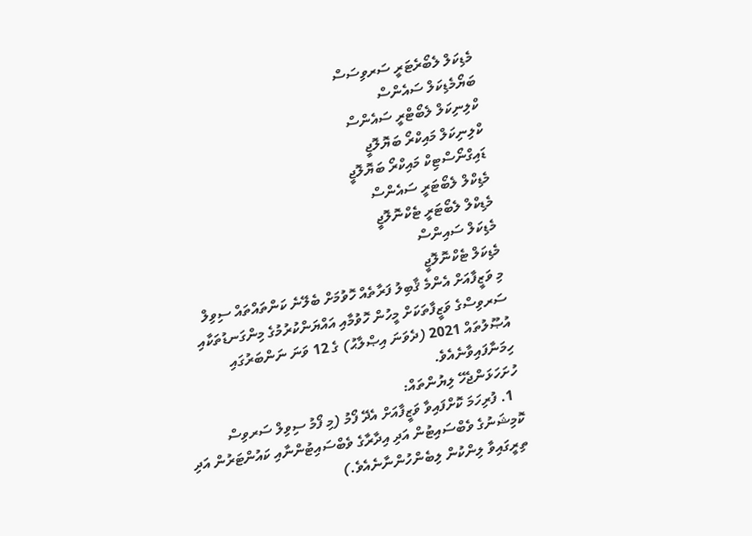މެޑިކަލް ލެބޯރެޓަރީ ސަރވިސަސް
ބަޔޯމެޑިކަލް ސައެންސް
ކްލިނިކަލް ލެބޯޓްރީ ސައެންސް
ކްލިނިކަލް މައިކްރޯ ބަޔޮލޮޖީ
ޑައިގްނޯސްޓިކް މައިކްރޯ ބަޔޮލޮޖީ
މެޑިކްލް ލެބޯޓަރީ ސައެންސް
މެޑިކްލް ލެބޯޓަރީ ޓެކްނޮލޮޖީ
މެޑިކަލް ސައިންސް
މެޑިކަލް ޓެކްނޮލޮޖީ
މި ވަޒީފާއަށް އެންމެ ޤާބިލު ފަރާތެއް ހޮވުމަށް ބެލޭނެ ކަންތައްތައް ސިވިލް ސަރވިސްގެ ވަޒީފާތަކަށް މީހުން ހޮވުމާއި އައްޔަންކުރުމުގެ މިންގަނޑުތަކާއި އުޞޫލުތައް 2021 (ދެވަނަ އިޞްލާޙު) ގެ 12 ވަނަ ނަންބަރުގައި ހިމަނާފައިވާނެއެވެ.
ހުށަހަޅަންޖެހޭ ލިޔުންތައް:
  1. ފުރިހަމަ ކޮށްފައިވާ ވަޒީފާއަށް އެދޭ ފޯމު (މި ފޯމު ސިވިލް ސަރވިސް ކޮމިޝަނުގެ ވެބްސައިޓުން އަދި އިދާރާގެ ވެބްސައިޓުންނާއި ކައުންޓަރުން އަދި ތިރީގައިވާ ލިންކުން ލިބެންހުންނާނެއެވެ.)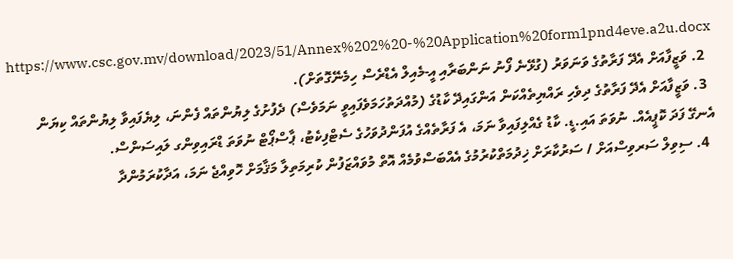https://www.csc.gov.mv/download/2023/51/Annex%202%20-%20Application%20form1pnd4eve.a2u.docx
  2. ވަޒީފާއަށް އެދޭ ފަރާތުގެ ވަނަވަރު (ގުޅޭނެ ފޯނު ނަންބަރާއި އީ-މެއިލް އެޑްރެސް ހިމެނޭގޮތަށް).
  3. ވަޒީފާއަށް އެދޭ ފަރާތުގެ ދިވެހި ރައްޔިތެއްކަން އަންގައިދޭ ކާޑުގެ (މުއްދަތުހަމަވެފައިވީ ނަމަވެސް) ދެފުށުގެ ލިޔުންތައް ފެންނަ، ލިޔެފައިވާ ލިޔުންތައް ކިޔަން އެނގޭ ފަދަ ކޮޕީއެއް. ނުވަތަ އައި.ޑީ. ކާޑު ގެއްލިފައިވާ ނަމަ، އެ ފަރާތެއްގެ އުފަންދުވަހުގެ ސެޓްފިކެޓު، ޕާސްޕޯޓް ނުވަތަ ޑްރައިވިންގ ލައިސަންސް.
  4. ސިވިލް ސަރވިސްއަށް / ސަރުކާރަށް ޚިދުމަތްކުރުމުގެ އެއްބަސްވުމެއް އޮތް މުވައްޒަފުން ކުރިމަތިލާ މަޤާމަށް ހޮވިއްޖެ ނަމަ، އަދާކުރަމުންދާ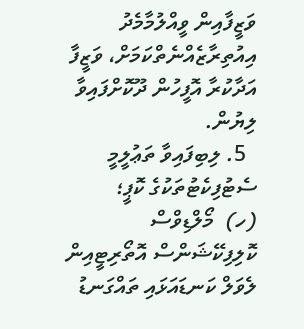ވަޒީފާއިން ވީއްލުމާމެދު އިއުތިރާޒެއްނެތްކަމަށް، ވަޒީފާ އަދާކުރާ އޮފީހުން ދޫކޮށްފައިވާ ލިޔުން.
  5. ލިބިފައިވާ ތަޢުލީމީ ސެޓުފިކެޓުތަކުގެ ކޮޕީ؛
(ހ)  މޯލްޑިވްސް ކޮލިފިކޭޝަންސް އޮތޯރިޓީއިން ލެވަލް ކަނޑައަޅައި ތައްގަނޑު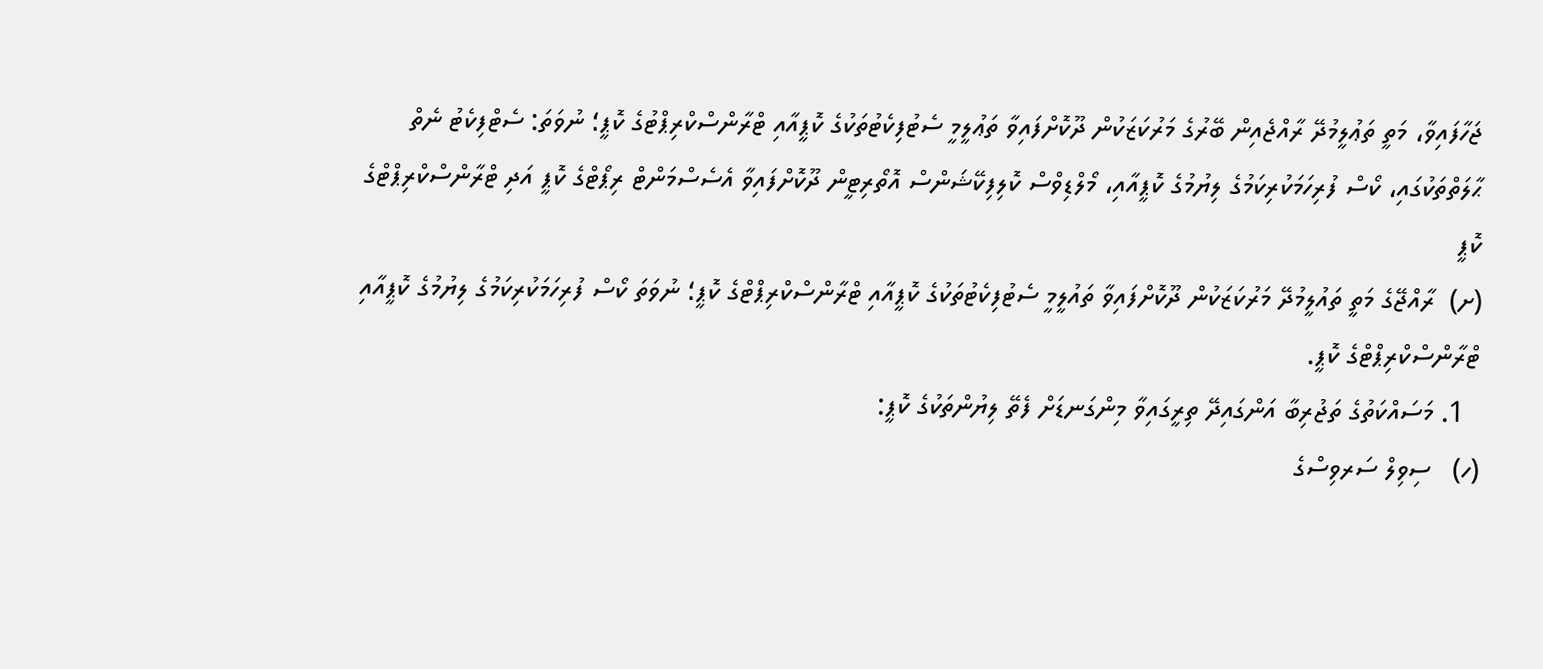ޖަހާފައިވާ، މަތީ ތަޢުލީމުދޭ ރާއްޖެއިން ބޭރުގެ މަރުކަޒަކުން ދޫކޮށްފައިވާ ތަޢުލީމީ ސެޓުފިކެޓުތަކުގެ ކޮޕީއާއި ޓްރާންސްކްރިޕްޓުގެ ކޮޕީ؛ ނުވަތަ: ސެޓްފިކެޓު ނެތް ޙާލަތްތަކުގައި، ކޯސް ފުރިހަމަކުރިކަމުގެ ލިޔުމުގެ ކޮޕީއާއި، މޯލްޑިވްސް ކޮލިފިކޭޝަންސް އޮތޯރިޓީން ދޫކޮށްފައިވާ އެސެސްމަންޓް ރިޕޯޓްގެ ކޮޕީ އަދި ޓްރާންސްކްރިޕްޓްގެ ކޮޕީ
(ށ)  ރާއްޖޭގެ މަތީ ތައުލީމުދޭ މަރުކަޒަކުން ދޫކޮށްފައިވާ ތައުލީމީ ސެޓުފިކެޓުތަކުގެ ކޮޕީއާއި ޓްރާންސްކްރިޕްޓްގެ ކޮޕީ؛ ނުވަތަ ކޯސް ފުރިހަމަކުރިކަމުގެ ލިޔުމުގެ ކޮޕީއާއި ޓްރާންސްކްރިޕްޓްގެ ކޮޕީ.
  1. މަސައްކަތުގެ ތަޖުރިބާ އަންގައިދޭ ތިރީގައިވާ މިންގަނޑަށް ފެތޭ ލިޔުންތަކުގެ ކޮޕީ:
(ހ)   ސިވިލް ސަރވިސްގެ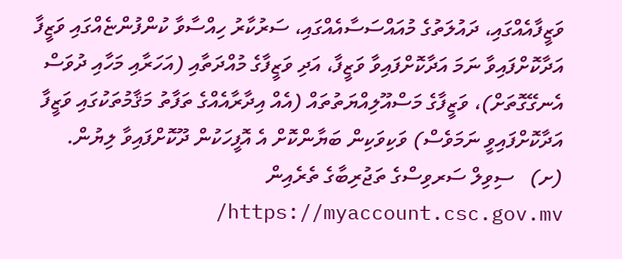ވަޒީފާއެއްގައި، ދައުލަތުގެ މުއައްސަސާއެއްގައި، ސަރުކާރު ހިއްސާވާ ކުންފުންޏެއްގައި ވަޒީފާ އަދާކޮށްފައިވާ ނަމަ އަދާކޮށްފައިވާ ވަޒީފާ، އަދި ވަޒީފާގެ މުއްދަތާއި (އަހަރާއި މަހާއި ދުވަސް އެނގޭގޮތަށް)، ވަޒީފާގެ މަސްއޫލިއްޔަތުތައް (އެއް އިދާރާއެއްގެ ތަފާތު މަޤާމުތަކުގައި ވަޒީފާ އަދާކޮށްފައިވީ ނަމަވެސް) ވަކިވަކިން ބަޔާންކޮށް އެ އޮފީހަކުން ދޫކޮށްފައިވާ ލިޔުން.
(ށ)   ސިވިލް ސަރވިސްގެ ތަޖުރިބާގެ ތެރެއިން https://myaccount.csc.gov.mv/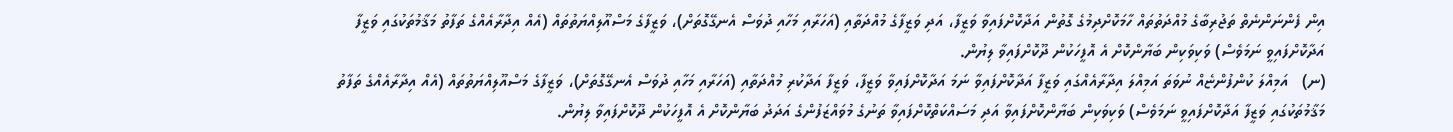އިން ފެންނަންނެތް ތަޖުރިބާގެ މުއްދަތުތައް ހާމަކޮށްދިމުގެ ގޮތުން އަދާކޮށްފައިވާ ވަޒީފާ، އަދި ވަޒީފާގެ މުއްދަތާއި (އަހަރާއި މަހާއި ދުވަސް އެނގޭގޮތަށް)، ވަޒީފާގެ މަސްއޫލިއްޔަތުތައް (އެއް އިދާރާއެއްގެ ތަފާތު މަޤާމުތަކުގައި ވަޒީފާ އަދާކޮށްފައިވީ ނަމަވެސް) ވަކިވަކިން ބަޔާންކޮށް އެ އޮފީހަކުން ދޫކޮށްފައިވާ ލިޔުން.
(ނ)   އަމިއްލަ ކުންފުންޏެއް ނުވަތަ އަމިއްލަ އިދާރާއެއްގައި ވަޒީފާ އަދާކޮށްފައިވާ ނަމަ އަދާކޮށްފައިވާ ވަޒީފާ، ވަޒީފާ އަދާކުރި މުއްދަތާއި (އަހަރާއި މަހާއި ދުވަސް އެނގޭގޮތަށް)، ވަޒީފާގެ މަސްއޫލިއްޔަތުތައް (އެއް އިދާރާއެއްގެ ތަފާތު މަޤާމުތަކުގައި ވަޒީފާ އަދާކޮށްފައިވީ ނަމަވެސް) ވަކިވަކިން ބަޔާންކޮށްފައިވާ އަދި މަސައްކަތްކޮށްފައިވާ ތަނުގެ މުވައްޒަފުންގެ އަދަދު ބަޔާންކޮށް އެ އޮފީހަކުން ދޫކޮށްފައިވާ ލިޔުން.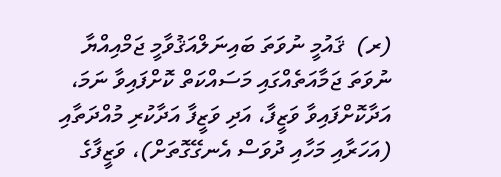(ރ)  ޤައުމީ ނުވަތަ ބައިނަލްއަޤުވާމީ ޖަމްއިއްޔާ ނުވަތަ ޖަމާއަތެއްގައި މަސައްކަތް ކޮށްފައިވާ ނަމަ، އަދާކޮށްފައިވާ ވަޒީފާ، އަދި ވަޒީފާ އަދާކުރި މުއްދަތާއި (އަހަރާއި މަހާއި ދުވަސް އެނގޭގޮތަށް)، ވަޒީފާގެ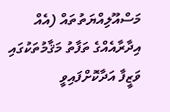މަސްއޫލިއްޔަތުތައް (އެއް އިދާރާއެއްގެ ތަފާތު މަޤާމުތަކުގައި ވަޒީފާ އަދާކޮށްފައިވީ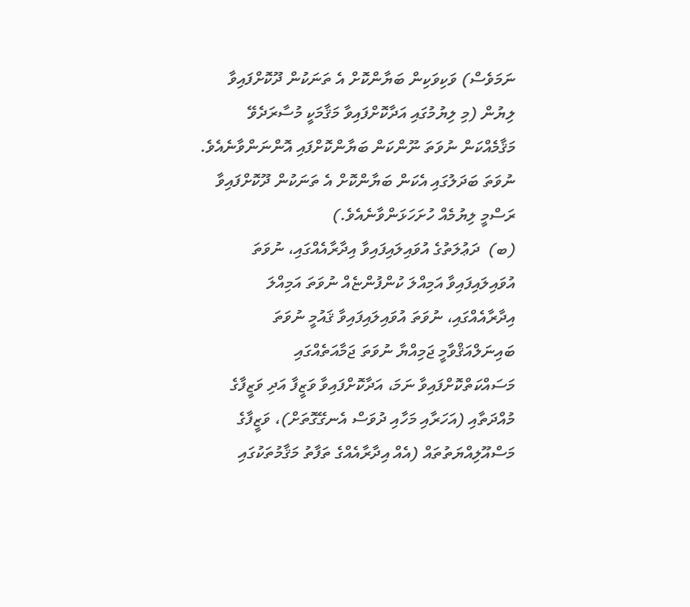ނަމަވެސް) ވަކިވަކިން ބަޔާންކޮށް އެ ތަނަކުން ދޫކޮށްފައިވާ ލިޔުން (މި ލިޔުމުގައި އަދާކޮށްފައިވާ މަޤާމަކީ މުސާރަދެވޭ މަޤާމެއްކަން ނުވަތަ ނޫންކަން ބަޔާންކޮށްފައި އޮންނަންވާނެއެވެ. ނުވަތަ ބަދަލުގައި އެކަން ބަޔާންކޮށް އެ ތަނަކުން ދޫކޮށްފައިވާ ރަސްމީ ލިޔުމެއް ހުށަހަޅަންވާނެއެވެ.)
(ބ)  ދަޢުލަތުގެ އުވައިލައިފައިވާ އިދާރާއެއްގައި، ނުވަތަ އުވައިލައިފައިވާ އަމިއްލަ ކުންފުންޏެއް ނުވަތަ އަމިއްލަ އިދާރާއެއްގައި، ނުވަތަ އުވައިލައިފައިވާ ޤައުމީ ނުވަތަ ބައިނަލްއަޤްވާމީ ޖަމިއްޔާ ނުވަތަ ޖަމާއަތެއްގައި މަސައްކަތްކޮށްފައިވާ ނަމަ، އަދާކޮށްފައިވާ ވަޒީފާ އަދި ވަޒީފާގެ މުއްދަތާއި (އަހަރާއި މަހާއި ދުވަސް އެނގޭގޮތަށް)، ވަޒީފާގެ މަސްއޫލިއްޔަތުތައް (އެއް އިދާރާއެއްގެ ތަފާތު މަޤާމުތަކުގައި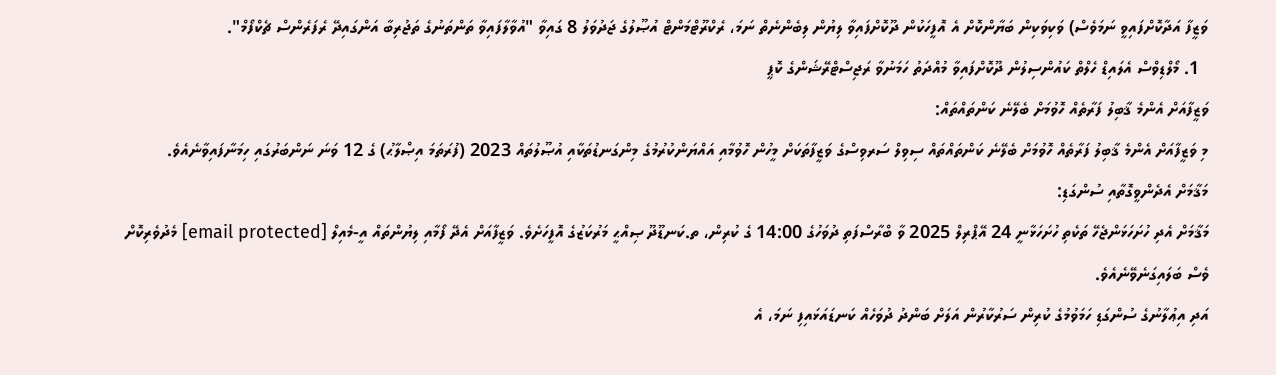ވަޒީފާ އަދާކޮށްފައިވީ ނަމަވެސް) ވަކިވަކިން ބަޔާންކޮށް އެ އޮފީހަކުން ދޫކޮށްފައިވާ ލިޔުން ލިބެންނެތް ނަމަ، ރެކްރޫޓްމަންޓް އުޞޫލުގެ ޖަދުވަލު 8 ގައިވާ "އުވާލާފައިވާ ތަންތަނުގެ ތަޖުރިބާ އަންގައިދޭ ރެފަރެންސް ޗެކްފޯމް".
  1. މޯލްޑިވްސް އެލައިޑް ހެލްތް ކައުންސިލުން ދޫކޮށްފައިވާ މުއްދަތު ހަމަނުވާ ރަޖިސްޓްރޭޝަންގެ ކޮޕީ
ވަޒީފާއަށް އެންމެ ޤާބިލު ފަރާތެއް ހޮވުމަށް ބެލޭނެ ކަންތައްތައް:
މި ވަޒީފާއަށް އެންމެ ޤާބިލު ފަރާތެއް ހޮވުމަށް ބެލޭނެ ކަންތައްތައް ސިވިލް ސަރވިސްގެ ވަޒީފާތަކަށް މީހުން ހޮވުމާއި އައްޔަންކުރުމުގެ މިންގަނޑުތަކާއި އުޞޫލުތައް 2023 (ފުރަތަމަ އިޞްލާޙު) ގެ 12 ވަނަ ނަންބަރުގައި ހިމަނާފައިވާނެއެވެ.
މަޤާމަށް އެދެންވީގޮތާއި ސުންގަޑި:
މަޤާމަށް އެދި ހުށަހަޅަންޖެހޭ ތަކެތި ހުށަހަޅާނީ 24 އޭޕްރިލް 2025 ވާ ބްރާސްފަތި ދުވަހުގެ 14:00 ގެ ކުރިން، ތ.ކަނޑޫދޫ ޞިއްޙީ މަރުކަޒުގެ އޮފީހަށެވެ. ވަޒީފާއަށް އެދޭ ފޯމާއި ލިޔުންތައް އީ-މެއިލް [email protected] މެދުވެރިކޮށް ވެސް ބަލައިގަނެވޭނެއެވެ.
އަދި އިޢުލާނުގެ ސުންގަޑި ހަމަވުމުގެ ކުރިން ސަރުކާރުން އަލަށް ބަންދު ދުވަހެއް ކަނޑައަޅައިފި ނަމަ، އެ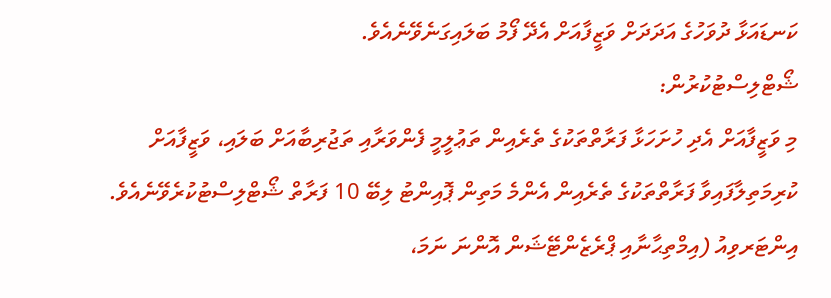ކަނޑައަޅާ ދުވަހުގެ އަދަދަށް ވަޒީފާއަށް އެދޭ ފޯމު ބަލައިގަނެވޭނެއެވެ.
ޝޯޓްލިސްޓުކުރުން:
މި ވަޒީފާއަށް އެދި ހުށަހަޅާ ފަރާތްތަކުގެ ތެރެއިން ތަޢުލީމީ ފެންވަރާއި ތަޖުރިބާއަށް ބަލައި، ވަޒީފާއަށް ކުރިމަތިލާފައިވާ ފަރާތްތަކުގެ ތެރެއިން އެންމެ މަތިން ޕޮއިންޓު ލިބޭ 10 ފަރާތް ޝޯޓްލިސްޓުކުރެވޭނެއެވެ.
އިންޓަރވިއު (އިމްތިޙާނާއި ޕްރެޒެންޓޭޝަން އޮންނަ ނަމަ،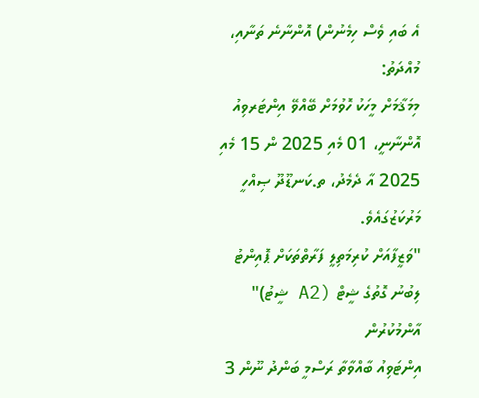އެ ބައި ވެސް ހިމެނުން) އޮންނާނެ ތަނާއި، މުއްދަތު:
މިމަޤާމަށް މީހަކު ހޮވުމަށް ބޭއްވޭ އިންޓަރވިއު އޮންނާނީ، 01 މެއި 2025 ން 15 މެއި 2025 އާ ދެމެދު، ތ.ކަނޑޫދޫ ޞިއްހީ މަރުކަޒުގައެވެ.
"ވަޒީފާއަށް ކުރިމަތިލީ ފަރާތްތަކަށް ޕޮއިންޓު ލިބުނު ގޮތުގެ ޝީޓް (A2 ޝީޓު)" އާންމުކުރުން
އިންޓަވިއު ބާއްވާތާ ރަސްމީ ބަންދު ނޫން 3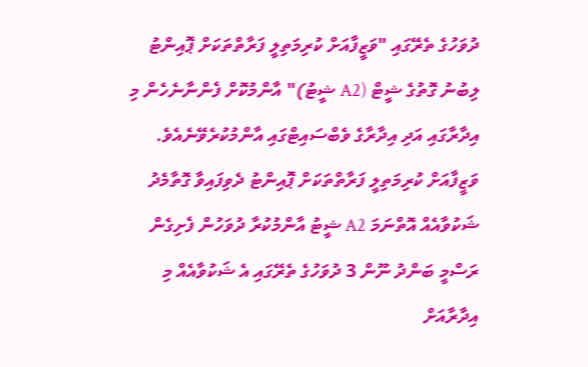ދުވަހުގެ ތެރޭގައި "ވަޒީފާއަށް ކުރިމަތިލީ ފަރާތްތަކަށް ޕޮއިންޓު ލިބުނު ގޮތުގެ ޝީޓް (A2 ޝީޓު)" އާންމުކޮށް ފެންނާނެހެން މި އިދާރާގައި އަދި އިދާރާގެ ވެބްސައިޓްގައި އާންމުކުރެވޭނެއެވެ. ވަޒީފާއަށް ކުރިމަތިލީ ފަރާތްތަކަށް ޕޮއިންޓު ދެވިފައިވާ ގޮތާމެދު ޝަކުވާއެއް އޮތްނަމަ A2 ޝީޓު އާންމުކުރާ ދުވަހުން ފެށިގެން ރަސްމީ ބަންދު ނޫން 3 ދުވަހުގެ ތެރޭގައި އެ ޝަކުވާއެއް މި އިދާރާއަށް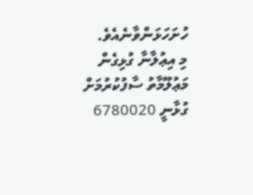ހުށަހަޅަންވާނެއެވެ.
މި އިޢުލާނާ ގުޅިގެން މަޢުލޫމާތު ސާފުކުރުމަށް ގުޅާނީ 6780020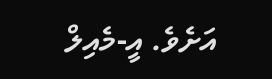އަށެވެ. އީ-މެއިލް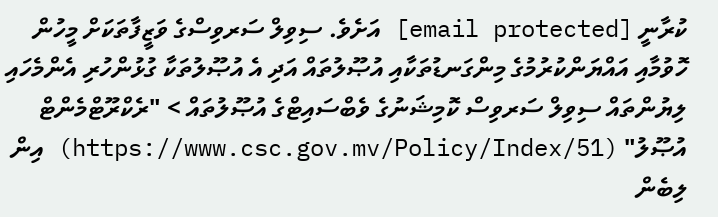ކުރާނީ [email protected] އަށެވެ. ސިވިލް ސަރވިސްގެ ވަޒީފާތަކަށް މީހުން ހޮވުމާއި އައްޔަންކުރުމުގެ މިންގަނޑުތަކާއި އުޞޫލުތައް އަދި އެ އުޞޫލުތަކާ ގުޅުންހުރި އެންމެހައި ލިޔުންތައް ސިވިލް ސަރވިސް ކޮމިޝަނުގެ ވެބްސައިޓްގެ އުޞޫލުތައް > "ރެކްރޫޓްމެންޓް އުޞޫލު" (https://www.csc.gov.mv/Policy/Index/51) އިން ލިބެން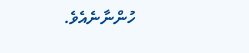ހުންނާނެއެވެ.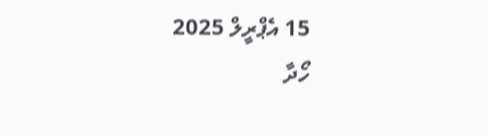15 އެޕްރީލް 2025
ހޯދާ